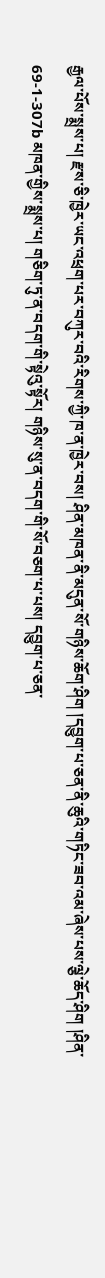རྒྱལ་པོས་སྨྲས་པ། རྫས་ཅི་ཁྱེར་ཡང་འཕྲག་པར་བཀུར་བའི་རིགས་ཀྱི་ཁ་ན་ཁྱེར་བས། ཤིན་མཁན་ནི་མདུན་སོ་གཉིས་ཆོག་ཤིག །དབྱུག་པ་ཅན་ནི་ཆུའི་གཏིང་ཟབ་འམ་ཞེས་པས་ལྕེ་ཆོད་ཤིག །ཤིན་ 69-1-307b མཁན་གྱིས་སྨྲས་པ། གཅིག་ཏུ་ན་བདག་གི་སྟེའུ་སྟོར། གཉིས་སུ་ན་བདག་གི་སོ་བཅག་པ་པས། དབྱུག་པ་ཅན་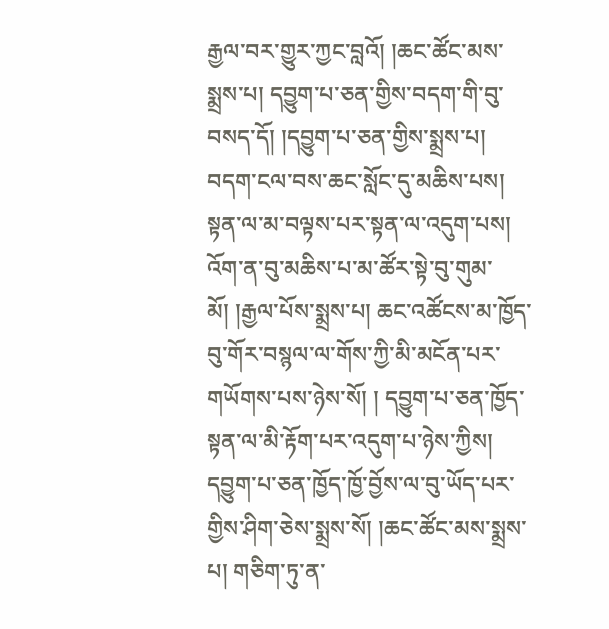རྒྱལ་བར་གྱུར་ཀྱང་བླའོ། །ཆང་ཚོང་མས་སྨྲས་པ། དབྱུག་པ་ཅན་གྱིས་བདག་གི་བུ་བསད་དོ། །དབྱུག་པ་ཅན་གྱིས་སྨྲས་པ། བདག་ངལ་བས་ཆང་སློང་དུ་མཆིས་པས། སྟན་ལ་མ་བལྟས་པར་སྟན་ལ་འདུག་པས། འོག་ན་བུ་མཆིས་པ་མ་ཚོར་སྟེ་བུ་གུམ་མོ། །རྒྱལ་པོས་སྨྲས་པ། ཆང་འཚོངས་མ་ཁྱོད་བུ་གོར་བསྙལ་ལ་གོས་ཀྱི་མི་མངོན་པར་གཡོགས་པས་ཉེས་སོ། ། དབྱུག་པ་ཅན་ཁྱོད་སྟན་ལ་མི་རྟོག་པར་འདུག་པ་ཉེས་ཀྱིས། དབྱུག་པ་ཅན་ཁྱོད་ཁྱོ་བྱོས་ལ་བུ་ཡོད་པར་གྱིས་ཤིག་ཅེས་སྨྲས་སོ། །ཆང་ཚོང་མས་སྨྲས་པ། གཅིག་ཏུ་ན་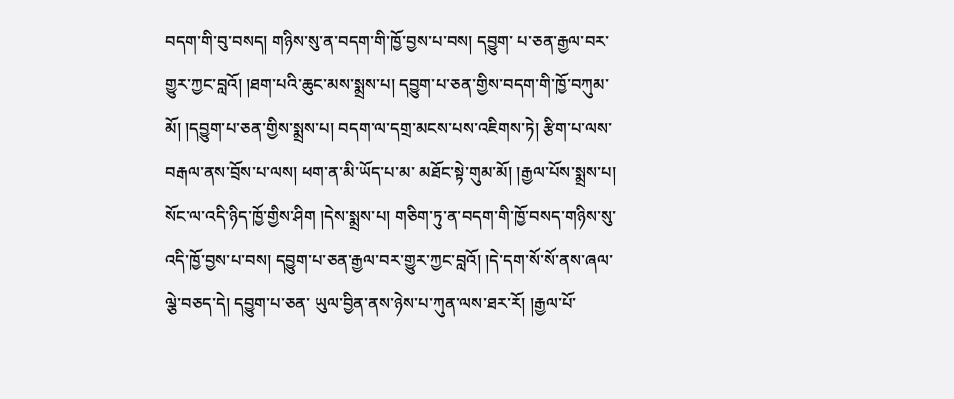བདག་གི་བུ་བསད། གཉིས་སུ་ན་བདག་གི་ཁྱོ་བྱས་པ་བས། དབྱུག་ པ་ཅན་རྒྱལ་བར་གྱུར་ཀྱང་བླའོ། །ཐག་པའི་ཆུང་མས་སྨྲས་པ། དབྱུག་པ་ཅན་གྱིས་བདག་གི་ཁྱོ་བཀུམ་མོ། །དབྱུག་པ་ཅན་གྱིས་སྨྲས་པ། བདག་ལ་དགྲ་མངས་པས་འཇིགས་ཏེ། རྩིག་པ་ལས་བརྒལ་ནས་བྲོས་པ་ལས། ཕག་ན་མི་ཡོད་པ་མ་ མཐོང་སྟེ་གུམ་མོ། །རྒྱལ་པོས་སྨྲས་པ། སོང་ལ་འདི་ཉིད་ཁྱོ་གྱིས་ཤིག །དེས་སྨྲས་པ། གཅིག་ཏུ་ན་བདག་གི་ཁྱོ་བསད་གཉིས་སུ་འདི་ཁྱོ་བྱས་པ་བས། དབྱུག་པ་ཅན་རྒྱལ་བར་གྱུར་ཀྱང་བླའོ། །དེ་དག་སོ་སོ་ནས་ཞལ་ལྕེ་བཅད་དེ། དབྱུག་པ་ཅན་ ཡུལ་བྱིན་ནས་ཉེས་པ་ཀུན་ལས་ཐར་རོ། །རྒྱལ་པོ་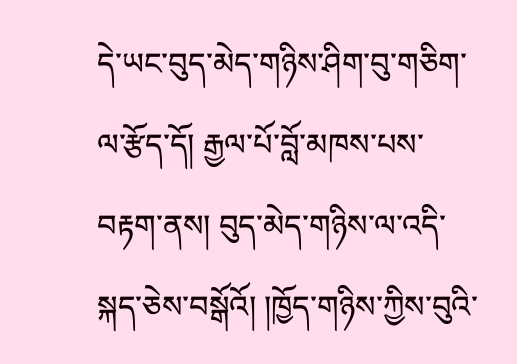དེ་ཡང་བུད་མེད་གཉིས་ཤིག་བུ་གཅིག་ལ་རྩོད་དོ། རྒྱལ་པོ་བློ་མཁས་པས་བརྟག་ནས། བུད་མེད་གཉིས་ལ་འདི་སྐད་ཅེས་བསྒོའོ། །ཁྱོད་གཉིས་ཀྱིས་བུའི་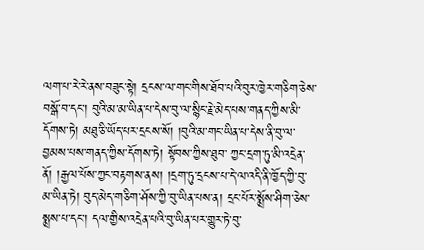ལག་པ་རེ་རེ་ནས་བཟུང་སྟེ། དྲངས་ལ་གང་གིས་ཐོབ་པའི་བུར་ཁྱེར་གཅིག་ཅེས་བསྒོ་བ་དང་། བུའི་མ་མ་ཡིན་པ་དེས་བུ་ལ་སྙིང་རྗེ་མེད་པས་གནད་ཀྱིས་མི་དོགས་ཏེ། མཐུ་ཅི་ཡོད་པར་དྲངས་སོ། །བུའི་མ་གང་ཡིན་པ་དེས་ནི་བུ་ལ་བྱམས་པས་གནད་ཀྱིས་དོགས་ཏེ། སྟོབས་ཀྱིས་ཐུབ་ ཀྱང་དྲག་ཏུ་མི་འདྲེན་ནོ། །རྒྱལ་པོས་ཀྱང་བརྟགས་ནས། །དྲག་ཏུ་དྲངས་པ་དེ་ལ་འདི་ནི་ཁྱོད་ཀྱི་བུ་མ་ཡིན་ཏེ། བུད་མེད་གཅིག་ཤོས་ཀྱི་བུ་ཡིན་པས་ན། དྲང་པོར་སྨྲོས་ཤིག་ཅེས་སྨྲས་པ་དང་། དལ་གྱིས་འདྲེན་པའི་བུ་ཡིན་པར་གྱུར་ཏེ་བུ་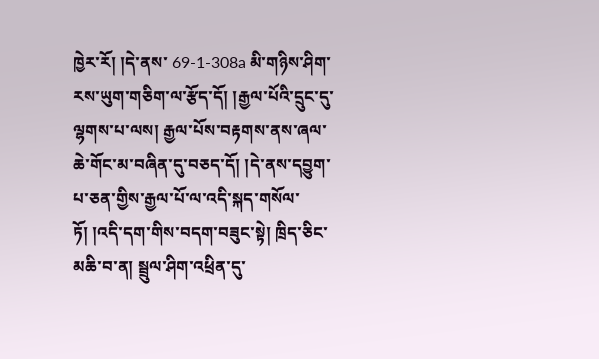ཁྱེར་རོ། །དེ་ནས་ 69-1-308a མི་གཉིས་ཤིག་རས་ཡུག་གཅིག་ལ་རྩོད་དོ། །རྒྱལ་པོའི་དྲུང་དུ་ལྷགས་པ་ལས། རྒྱལ་པོས་བརྟགས་ནས་ཞལ་ཆེ་གོང་མ་བཞིན་དུ་བཅད་དོ། །དེ་ནས་དབྱུག་པ་ཅན་གྱིས་རྒྱལ་པོ་ལ་འདི་སྐད་གསོལ་ཏོ། །འདི་དག་གིས་བདག་བཟུང་སྟེ། ཁྲིད་ཅིང་མཆི་བ་ན། སྦྲུལ་ཤིག་འཕྲིན་དུ་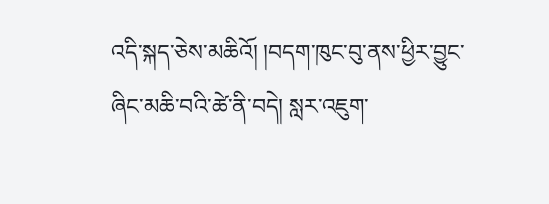འདི་སྐད་ཅེས་མཆིའོ། །བདག་ཁུང་བུ་ནས་ཕྱིར་བྱུང་ཞིང་མཆི་བའི་ཚེ་ནི་བདེ། སླར་འཇུག་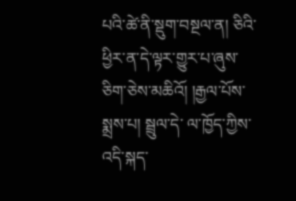པའི་ཚེ་ནི་སྡུག་བསྔལ་ན། ཅིའི་ཕྱིར་ན་དེ་ལྟར་གྱུར་པ་ཞུས་ཅིག་ཅེས་མཆིའོ། །རྒྱལ་པོས་སྨྲས་པ། སྦྲུལ་དེ་ ལ་ཁྱོད་ཀྱིས་འདི་སྐད་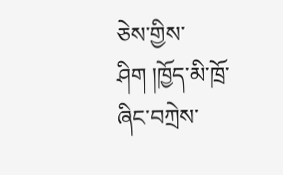ཅེས་གྱིས་ཤིག །ཁྱོད་མི་ཁྲོ་ཞིང་བཀྲེས་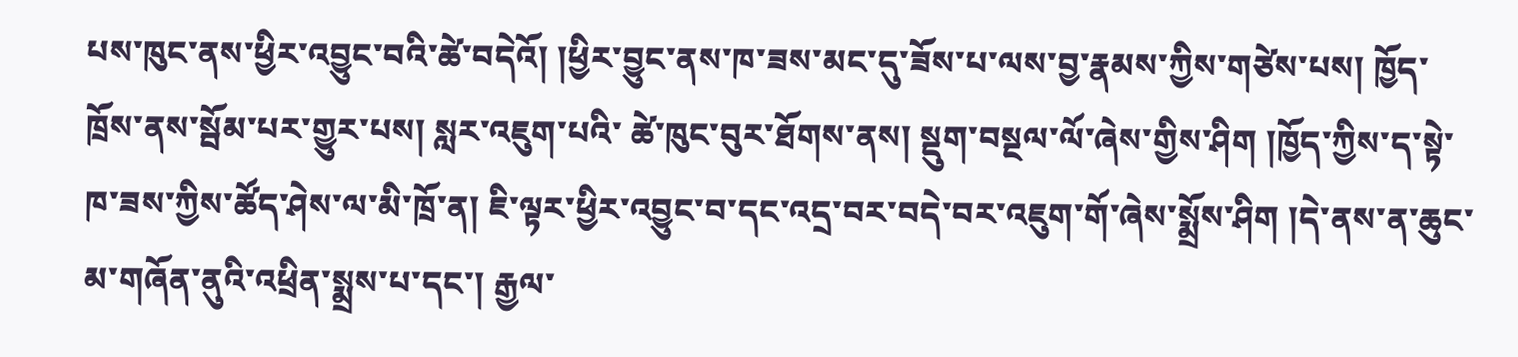པས་ཁུང་ནས་ཕྱིར་འབྱུང་བའི་ཚེ་བདེའོ། །ཕྱིར་བྱུང་ནས་ཁ་ཟས་མང་དུ་ཟོས་པ་ལས་བྱ་རྣམས་ཀྱིས་གཙེས་པས། ཁྱོད་ཁྲོས་ནས་སྦོམ་པར་གྱུར་པས། སླར་འཇུག་པའི་ ཚེ་ཁུང་བུར་ཐོགས་ནས། སྡུག་བསྔལ་ལོ་ཞེས་གྱིས་ཤིག །ཁྱོད་ཀྱིས་ད་སྟེ་ཁ་ཟས་ཀྱིས་ཚོད་ཤེས་ལ་མི་ཁྲོ་ན། ཇི་ལྟར་ཕྱིར་འབྱུང་བ་དང་འདྲ་བར་བདེ་བར་འཇུག་གོ་ཞེས་སྨྲོས་ཤིག །དེ་ནས་ན་ཆུང་མ་གཞོན་ནུའི་འཕྲིན་སྨྲས་པ་དང་། རྒྱལ་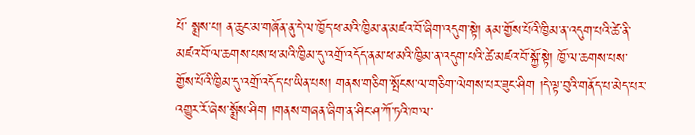པོ་ སྨྲས་པ། ན་ཆུང་མ་གཞོན་ནུ་དེ་ལ་ཁྱོད་ཕ་མའི་ཁྱིམ་ན་མཛའ་བོ་ཞིག་འདུག་སྟེ། ནམ་གྱོས་པོའི་ཁྱིམ་ན་འདུག་པའི་ཚེ་ནི་མཛའ་བོ་ལ་ཆགས་པས་ཕ་མའི་ཁྱིམ་དུ་འགྲོ་འདོད་ནམ་ཕ་མའི་ཁྱིམ་ན་འདུག་པའི་ཚེ་མཛའ་བོ་སྐྱོ་སྟེ། ཁྱོ་ལ་ཆགས་པས་ གྱོས་པོའི་ཁྱིམ་དུ་འགྲོ་འདོད་པ་ཡིན་པས། གནས་གཅིག་སྤོངས་ལ་གཅིག་ལེགས་པར་ཟུང་ཤིག །དེ་ལྟ་བུའི་གནོད་པ་མེད་པར་འགྱུར་རོ་ཞེས་སྨྲོས་ཤིག །གནས་གཞན་ཞིག་ན་ཤིང་ཤ་ཀོ་ཏའི་ཁ་ལ་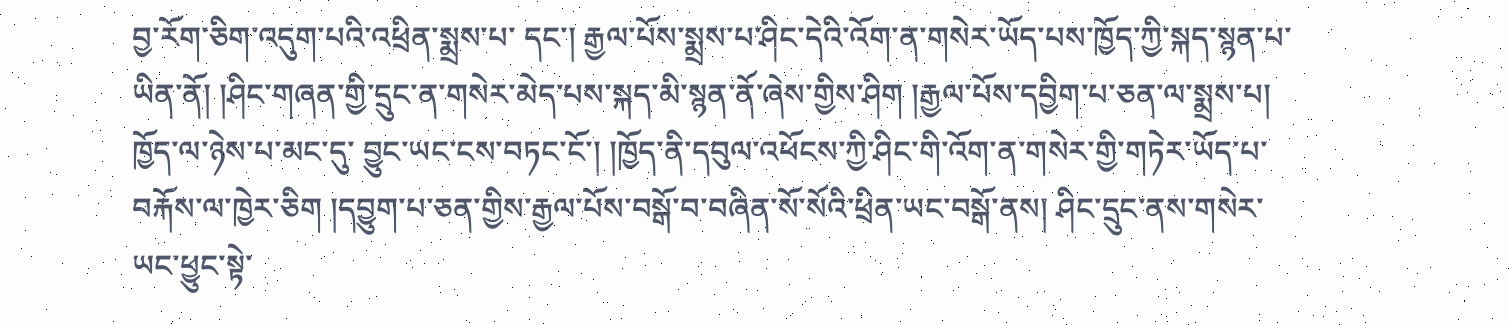བྱ་རོག་ཅིག་འདུག་པའི་འཕྲིན་སྨྲས་པ་ དང་། རྒྱལ་པོས་སྨྲས་པ་ཤིང་དེའི་འོག་ན་གསེར་ཡོད་པས་ཁྱོད་ཀྱི་སྐད་སྙན་པ་ཡིན་ནོ། །ཤིང་གཞན་གྱི་དྲུང་ན་གསེར་མེད་པས་སྐད་མི་སྙན་ནོ་ཞེས་གྱིས་ཤིག །རྒྱལ་པོས་དབྱིག་པ་ཅན་ལ་སྨྲས་པ། ཁྱོད་ལ་ཉེས་པ་མང་དུ་ བྱུང་ཡང་ངས་བཏང་ངོ་། །ཁྱོད་ནི་དབུལ་འཕོངས་ཀྱི་ཤིང་གི་འོག་ན་གསེར་གྱི་གཏེར་ཡོད་པ་བརྐོས་ལ་ཁྱེར་ཅིག །དབྱུག་པ་ཅན་གྱིས་རྒྱལ་པོས་བསྒོ་བ་བཞིན་སོ་སོའི་ཕྲིན་ཡང་བསྒོ་ནས། ཤིང་དྲུང་ནས་གསེར་ཡང་ཕྱུང་སྟེ་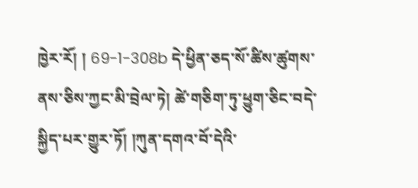ཁྱེར་རོ། ། 69-1-308b དེ་ཕྱིན་ཅད་སོ་ཚིས་ཚུགས་ནས་ཅིས་ཀྱང་མི་བྲེལ་ཏེ། ཚེ་གཅིག་ཏུ་ཕྱུག་ཅིང་བདེ་སྐྱིད་པར་གྱུར་ཏོ། །ཀུན་དགའ་བོ་དེའི་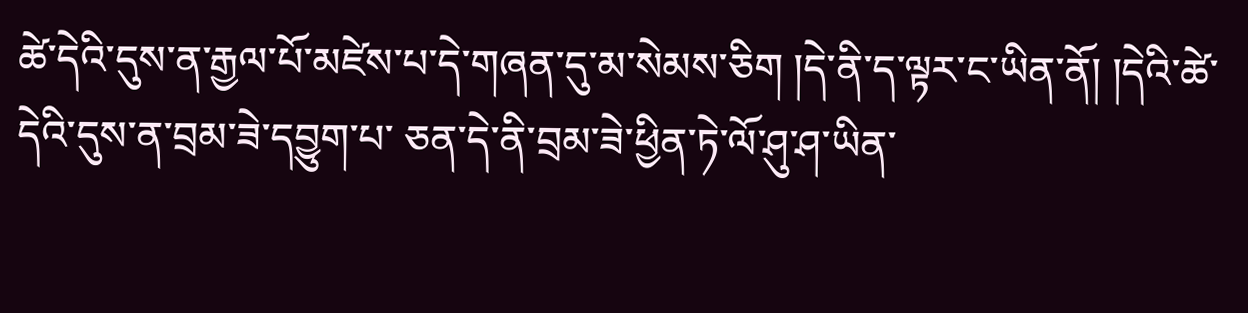ཚེ་དེའི་དུས་ན་རྒྱལ་པོ་མཛེས་པ་དེ་གཞན་དུ་མ་སེམས་ཅིག །དེ་ནི་ད་ལྟར་ང་ཡིན་ནོ། །དེའི་ཚེ་དེའི་དུས་ན་བྲམ་ཟེ་དབྱུག་པ་ ཅན་དེ་ནི་བྲམ་ཟེ་ཕྱིན་ཏེ་ལོ་ཤུ་ཤ་ཡིན་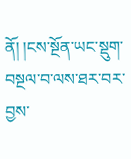ནོ། །ངས་སྔོན་ཡང་སྡུག་བསྔལ་བ་ལས་ཐར་བར་བྱས་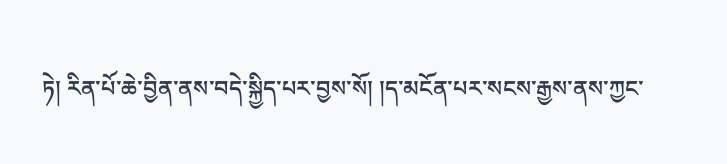ཏེ། རིན་པོ་ཆེ་བྱིན་ནས་བདེ་སྐྱིད་པར་བྱས་སོ། །ད་མངོན་པར་སངས་རྒྱས་ནས་ཀྱང་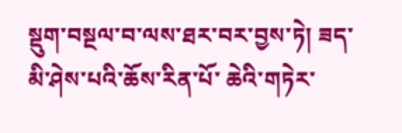སྡུག་བསྔལ་བ་ལས་ཐར་བར་བྱས་ཏེ། ཟད་མི་ཤེས་པའི་ཆོས་རིན་པོ་ ཆེའི་གཏེར་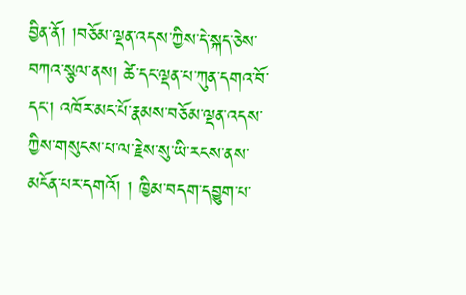བྱིན་ནོ། །བཅོམ་ལྡན་འདས་ཀྱིས་དེ་སྐད་ཅེས་བཀའ་སྩལ་ནས། ཚེ་དང་ལྡན་པ་ཀུན་དགའ་བོ་དང་། འཁོར་མང་པོ་རྣམས་བཅོམ་ལྡན་འདས་ཀྱིས་གསུངས་པ་ལ་རྗེས་སུ་ཡི་རངས་ནས་མངོན་པར་དགའོ། ། ཁྱིམ་བདག་དབྱུག་པ་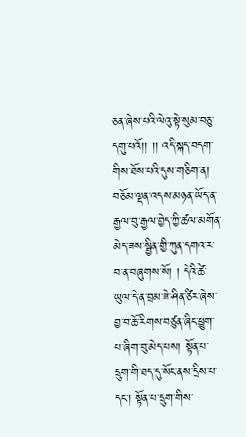ཅན་ཞེས་པའི་ལེའུ་སྟེ་སུམ་བཅུ་དགུ་པའོ།། །། འདི་སྐད་བདག་གིས་ཐོས་པའི་དུས་གཅིག་ན། བཅོམ་ལྡན་འདས་མཉན་ཡོད་ན་རྒྱལ་བུ་རྒྱལ་བྱེད་ཀྱི་ཚལ་མགོན་མེད་ཟས་སྦྱིན་གྱི་ཀུན་དགའ་ར་བ་ན་བཞུགས་སོ། ། དེའི་ཚེ་ཡུལ་དེ་ན་བྲམ་ཟེ་ཤིན་ཙིར་ཞེས་བྱ་བ་ཆོ་རིགས་བཙུན་ཞིང་ཕྱུག་པ་ཞིག་བུ་མེད་པས། སྟོན་པ་དྲུག་གི་ཐད་དུ་སོང་ནས་དྲིས་པ་དང་། སྟོན་པ་དྲུག་གིས་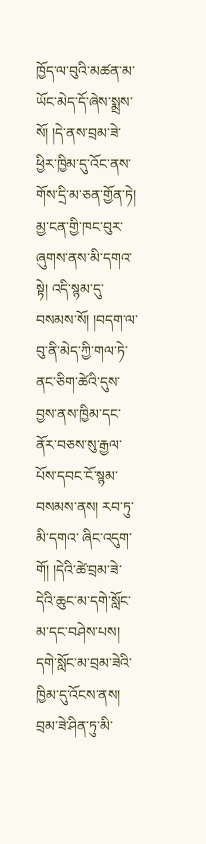ཁྱོད་ལ་བུའི་མཚན་མ་ཡོང་མེད་དོ་ཞེས་སྨྲས་སོ། །དེ་ནས་བྲམ་ཟེ་ཕྱིར་ཁྱིམ་དུ་འོང་ནས་ གོས་དྲི་མ་ཅན་གྱོན་ཏེ། མྱ་ངན་གྱི་ཁང་བུར་ཞུགས་ནས་མི་དགའ་སྟེ། འདི་སྙམ་དུ་བསམས་སོ། །བདག་ལ་བུ་ནི་མེད་ཀྱི་གལ་ཏེ་ནང་ཅིག་ཚེའི་དུས་བྱས་ནས་ཁྱིམ་དང་ནོར་བཅས་སུ་རྒྱལ་པོས་དབང་ངོ་སྙམ་བསམས་ནས། རབ་ཏུ་མི་དགའ་ ཞིང་འདུག་གོ། །དེའི་ཚེ་བྲམ་ཟེ་དེའི་ཆུང་མ་དགེ་སློང་མ་དང་བཤེས་པས། དགེ་སློང་མ་བྲམ་ཟེའི་ཁྱིམ་དུ་འོངས་ནས། བྲམ་ཟེ་ཤིན་ཏུ་མི་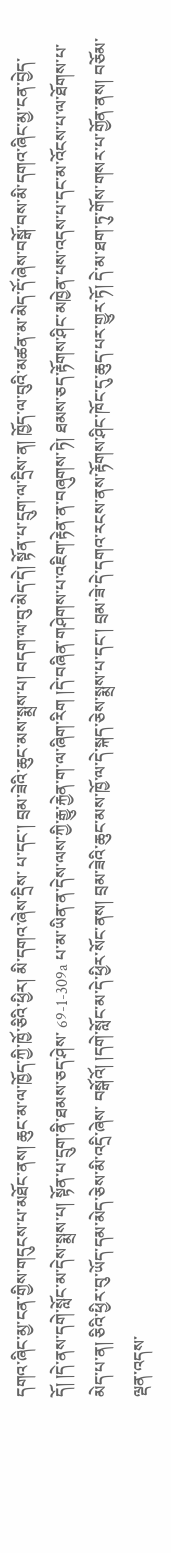དགའ་ཞིང་མྱ་ངན་གྱིས་གདུངས་པ་མཐོང་ནས། ཆུང་མ་ལ་ཁྱོད་ཀྱི་ཁྱོ་ཅིའི་ཕྱིར། མི་དགའ་ཞེས་དྲིས་ པ་དང་། བྲམ་ཟེའི་ཆུང་མས་སྨྲས་པ། བདག་ལ་བུ་མེད་དེ། སྟོན་པ་དྲུག་ལ་དྲིས་ན། ཁྱོད་ལ་བུའི་མཚན་མ་མེད་དོ་ཞེས་བསྒོ་བས་མི་དགའ་ཞིང་མྱ་ངན་བྱེད་དོ། །དེ་ནས་དགེ་སློང་མ་དེས་སྨྲས་པ། སྟོན་པ་དྲུག་ནི་ཐམས་ཅད་ཤེས་ 69-1-309a པ་མ་ཡིན་ན་དེས་ལས་ཀྱི་རྒྱུ་རྐྱེན་ག་ལ་ཞིག་རིག །དེ་བཞིན་གཤེགས་པ་འཇིག་རྟེན་ན་བཞུགས་ཏེ། ཐམས་ཅད་རྟོགས་ཤིང་མཁྱེན་པས་འདས་པ་དང་མ་འོངས་པ་ལ་ཐོགས་པ་མེད་པ་ན། ཅིའི་ཕྱིར་བུ་ཡོད་དམ་མེད་ཅེས་མི་འདྲི་ཞེས་ བསྒོའོ། །དགེ་སློང་མ་དེ་ཕྱིར་སོང་ནས། བྲམ་ཟེའི་ཆུང་མས་ཁྱོ་ལ་དེ་སྐད་ཅེས་སྨྲས་པ་དང་། བྲམ་ཟེ་དེ་དགའ་རངས་ནས་རྟོགས་ཤིང་ཁོང་དུ་ཆུད་པར་གྱུར་ཏོ། དེ་མ་ཐག་ཏུ་གོས་གསར་པ་གྱོན་ནས། བཅོམ་ལྡན་འདས་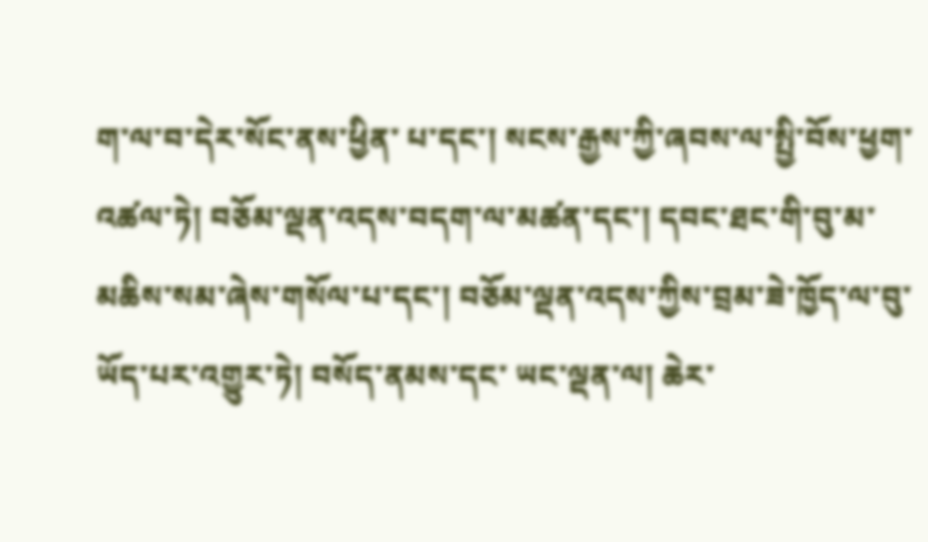ག་ལ་བ་དེར་སོང་ནས་ཕྱིན་ པ་དང་། སངས་རྒྱས་ཀྱི་ཞབས་ལ་སྤྱི་བོས་ཕྱག་འཚལ་ཏེ། བཅོམ་ལྡན་འདས་བདག་ལ་མཚན་དང་། དབང་ཐང་གི་བུ་མ་མཆིས་སམ་ཞེས་གསོལ་པ་དང་། བཅོམ་ལྡན་འདས་ཀྱིས་བྲམ་ཟེ་ཁྱོད་ལ་བུ་ཡོད་པར་འགྱུར་ཏེ། བསོད་ནམས་དང་ ཡང་ལྡན་ལ། ཆེར་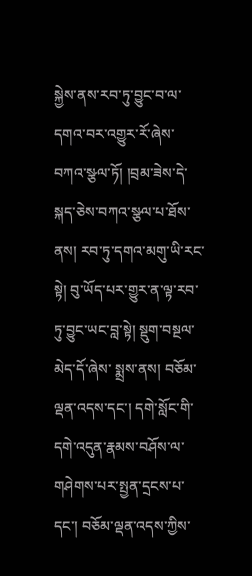སྐྱེས་ནས་རབ་ཏུ་བྱུང་བ་ལ་དགའ་བར་འགྱུར་རོ་ཞེས་བཀའ་སྩལ་ཏོ། །བྲམ་ཟེས་དེ་སྐད་ཅེས་བཀའ་སྩལ་པ་ཐོས་ནས། རབ་ཏུ་དགའ་མགུ་ཡི་རང་སྟེ། བུ་ཡོད་པར་གྱུར་ན་ལྟ་རབ་ཏུ་བྱུང་ཡང་བླ་སྟེ། སྡུག་བསྔལ་མེད་དོ་ཞེས་ སྨྲས་ནས། བཅོམ་ལྡན་འདས་དང་། དགེ་སློང་གི་དགེ་འདུན་རྣམས་བཤོས་ལ་གཤེགས་པར་སྤྱན་དྲངས་པ་དང་། བཅོམ་ལྡན་འདས་ཀྱིས་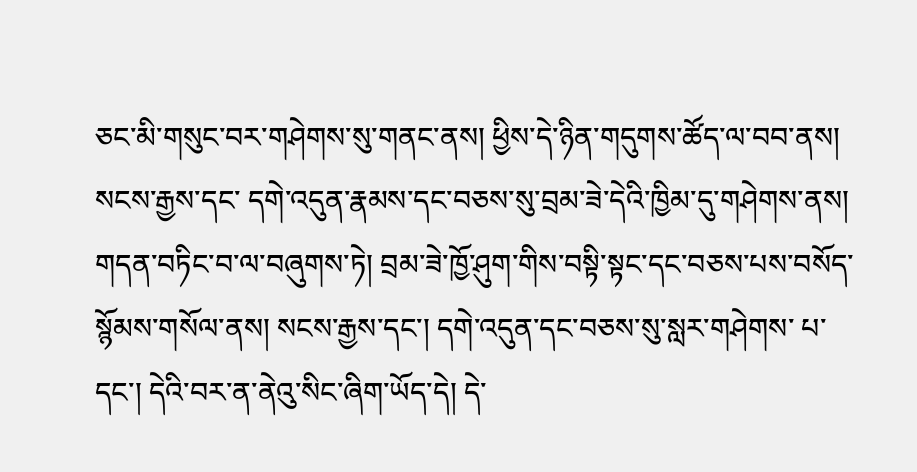ཅང་མི་གསུང་བར་གཤེགས་སུ་གནང་ནས། ཕྱིས་དེ་ཉིན་གདུགས་ཚོད་ལ་བབ་ནས། སངས་རྒྱས་དང་ དགེ་འདུན་རྣམས་དང་བཅས་སུ་བྲམ་ཟེ་དེའི་ཁྱིམ་དུ་གཤེགས་ནས། གདན་བཏིང་བ་ལ་བཞུགས་ཏེ། བྲམ་ཟེ་ཁྱོ་ཤུག་གིས་བསྟི་སྟང་དང་བཅས་པས་བསོད་སྙོམས་གསོལ་ནས། སངས་རྒྱས་དང་། དགེ་འདུན་དང་བཅས་སུ་སླར་གཤེགས་ པ་དང་། དེའི་བར་ན་ནེའུ་སིང་ཞིག་ཡོད་དེ། དེ་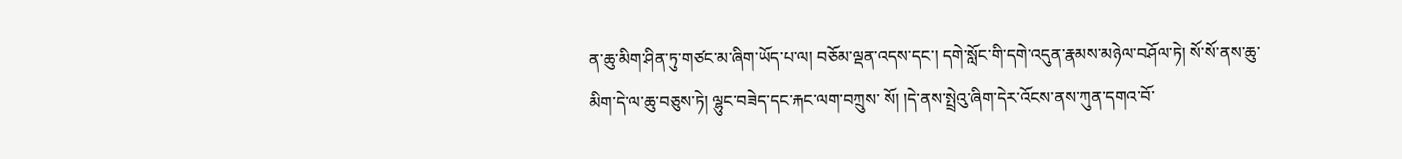ན་ཆུ་མིག་ཤིན་ཏུ་གཙང་མ་ཞིག་ཡོད་པ་ལ། བཅོམ་ལྡན་འདས་དང་། དགེ་སློང་གི་དགེ་འདུན་རྣམས་མཉེལ་བཤོལ་ཏེ། སོ་སོ་ནས་ཆུ་མིག་དེ་ལ་ཆུ་བཅུས་ཏེ། ལྷུང་བཟེད་དང་རྐང་ལག་བཀྲུས་ སོ། །དེ་ནས་སྤྲེའུ་ཞིག་དེར་འོངས་ནས་ཀུན་དགའ་བོ་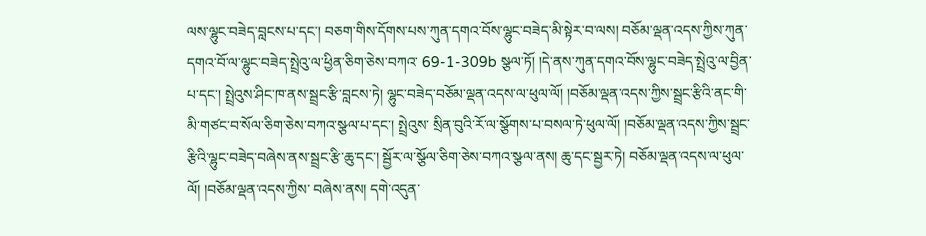ལས་ལྷུང་བཟེད་བླངས་པ་དང་། བཅག་གིས་དོགས་པས་ཀུན་དགའ་བོས་ལྷུང་བཟེད་མི་སྟེར་བ་ལས། བཅོམ་ལྡན་འདས་ཀྱིས་ཀུན་དགའ་བོ་ལ་ལྷུང་བཟེད་སྤྲེའུ་ལ་ཕྱིན་ཅིག་ཅེས་བཀའ་ 69-1-309b སྩལ་ཏོ། །དེ་ནས་ཀུན་དགའ་བོས་ལྷུང་བཟེད་སྤྲེའུ་ལ་བྱིན་པ་དང་། སྤྲེའུས་ཤིང་ཁ་ནས་སྦྲང་རྩི་བླངས་ཏེ། ལྷུང་བཟེད་བཅོམ་ལྡན་འདས་ལ་ཕུལ་ལོ། །བཅོམ་ལྡན་འདས་ཀྱིས་སྦྲང་རྩིའི་ནང་གི་མི་གཙང་བ་སོལ་ཅིག་ཅེས་བཀའ་སྩལ་པ་དང་། སྤྲེའུས་ སྲིན་བུའི་རོ་ལ་སྩོགས་པ་བསལ་ཏེ་ཕུལ་ལོ། །བཅོམ་ལྡན་འདས་ཀྱིས་སྦྲང་རྩིའི་ལྷུང་བཟེད་བཞེས་ནས་སྦྲང་རྩི་ཆུ་དང་། སྦྱོར་ལ་སྩོལ་ཅིག་ཅེས་བཀའ་སྩལ་ནས། ཆུ་དང་སྦྱར་ཏེ། བཅོམ་ལྡན་འདས་ལ་ཕུལ་ལོ། །བཅོམ་ལྡན་འདས་ཀྱིས་ བཞེས་ནས། དགེ་འདུན་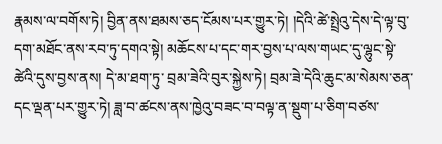རྣམས་ལ་བགོས་ཏེ། བྱིན་ནས་ཐམས་ཅད་ངོམས་པར་གྱུར་ཏེ། །དེའི་ཚེ་སྤྲེའུ་དེས་དེ་ལྟ་བུ་དག་མཐོང་ནས་རབ་ཏུ་དགའ་སྟེ། མཆོངས་པ་དང་གར་བྱས་པ་ལས་གཡང་དུ་ལྷུང་སྟེ་ཚེའི་དུས་བྱས་ནས། དེ་མ་ཐག་ཏུ་ བྲམ་ཟེའི་བུར་སྐྱེས་ཏེ། བྲམ་ཟེ་དེའི་ཆུང་མ་སེམས་ཅན་དང་ལྡན་པར་གྱུར་ཏེ། ཟླ་བ་ཚངས་ནས་ཁྱེའུ་བཟང་བ་བལྟ་ན་སྡུག་པ་ཅིག་བཙས་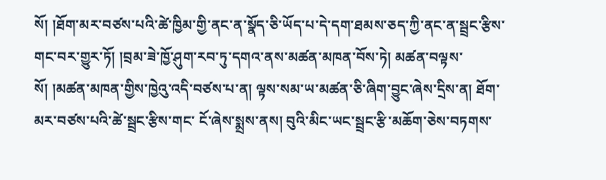སོ། །ཐོག་མར་བཙས་པའི་ཚེ་ཁྱིམ་གྱི་ནང་ན་སྣོད་ཅི་ཡོད་པ་དེ་དག་ཐམས་ཅད་ཀྱི་ནང་ན་སྦྲང་རྩིས་ གང་བར་གྱུར་ཏོ། །བྲམ་ཟེ་ཁྱོ་ཤུག་རབ་ཏུ་དགའ་ནས་མཚན་མཁན་བོས་ཏེ། མཚན་བལྟས་སོ། །མཚན་མཁན་གྱིས་ཁྱེའུ་འདི་བཙས་པ་ན། ལྟས་སམ་ཡ་མཚན་ཅི་ཞིག་བྱུང་ཞེས་དྲིས་ན། ཐོག་མར་བཙས་པའི་ཚེ་སྦྲང་རྩིས་གང་ ངོ་ཞེས་སྨྲས་ནས། བུའི་མིང་ཡང་སྦྲང་རྩི་མཆོག་ཅེས་བཏགས་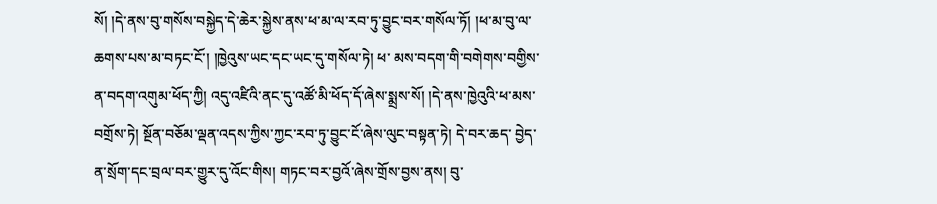སོ། །དེ་ནས་བུ་གསོས་བསྐྱེད་དེ་ཆེར་སྐྱེས་ནས་ཕ་མ་ལ་རབ་ཏུ་བྱུང་བར་གསོལ་ཏོ། །ཕ་མ་བུ་ལ་ཆགས་པས་མ་བཏང་ངོ་། །ཁྱེའུས་ཡང་དང་ཡང་དུ་གསོལ་ཏེ། ཕ་ མས་བདག་གི་བགེགས་བགྱིས་ན་བདག་འགུམ་ཕོད་ཀྱི། འདུ་འཛིའི་ནང་དུ་འཚོ་མི་ཕོད་དོ་ཞེས་སྨྲས་སོ། །དེ་ནས་ཁྱེའུའི་ཕ་མས་བགྲོས་ཏེ། སྔོན་བཅོམ་ལྡན་འདས་ཀྱིས་ཀྱང་རབ་ཏུ་བྱུང་ངོ་ཞེས་ལུང་བསྟན་ཏེ། དེ་བར་ཆད་ བྱེད་ན་སྲོག་དང་བྲལ་བར་གྱུར་དུ་འོང་གིས། གཏང་བར་བྱའོ་ཞེས་གྲོས་བྱས་ནས། བུ་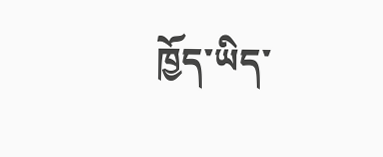ཁྱོད་ཡིད་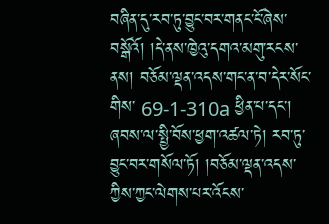བཞིན་དུ་རབ་ཏུ་བྱུང་བར་གནང་ངོ་ཞེས་བསྒོའོ། །དེ་ནས་ཁྱེའུ་དགའ་མགུ་རངས་ནས། བཅོམ་ལྡན་འདས་གང་ན་བ་དེར་སོང་གིས་ 69-1-310a ཕྱིན་པ་དང་། ཞབས་ལ་སྤྱི་བོས་ཕྱག་འཚལ་ཏེ། རབ་ཏུ་བྱུང་བར་གསོལ་ཏོ། །བཅོམ་ལྡན་འདས་ཀྱིས་ཀྱང་ལེགས་པར་འོངས་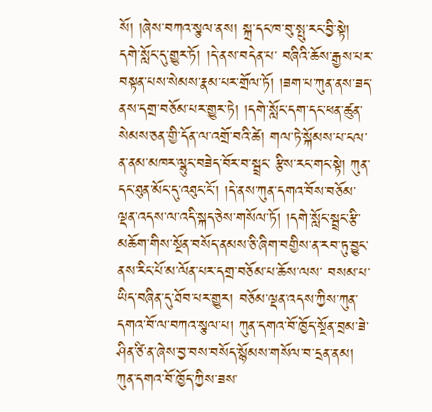སོ། །ཞེས་བཀའ་སྩལ་ནས། སྐྲ་དང་ཁ་བུ་སྤུ་རང་བྱི་སྟེ། དགེ་སློང་དུ་གྱུར་ཏོ། །དེ་ནས་བདེན་པ་ བཞིའི་ཆོས་རྒྱས་པར་བསྟན་པས་སེམས་རྣམ་པར་གྲོལ་ཏོ། །ཟག་པ་ཀུན་ནས་ཟད་ནས་དགྲ་བཅོམ་པར་གྱུར་ཏེ། །དགེ་སློང་དག་དང་ཕན་ཚུན་སེམས་ཅན་གྱི་དོན་ལ་འགྲོ་བའི་ཚེ། གལ་ཏེ་སྐོམས་པ་ངལ་ན་ནམ་མཁར་ལྷུང་བཟེད་བོར་བ་སྦྲང་ རྩིས་རང་གང་སྟེ། ཀུན་དང་ཐུན་མོང་དུ་འཐུང་ངོ་། །དེ་ནས་ཀུན་དགའ་བོས་བཅོམ་ལྡན་འདས་ལ་འདི་སྐད་ཅེས་གསོལ་ཏོ། །དགེ་སློང་སྦྲང་རྩི་མཆོག་གིས་སྔོན་བསོད་ནམས་ཅི་ཞིག་བགྱིས་ན་རབ་ཏུ་བྱུང་ནས་རིང་པོ་མ་ལོན་པར་དགྲ་བཅོམ་པ་ཆོས་ལས་ བསམ་པ་ཡིད་བཞིན་དུ་ཐོབ་པར་གྱུར། བཅོམ་ལྡན་འདས་ཀྱིས་ཀུན་དགའ་བོ་ལ་བཀའ་སྩལ་པ། ཀུན་དགའ་བོ་ཁྱོད་སྔོན་བྲམ་ཟེ་ཤིན་ཙི་ན་ཞེས་བྱ་བས་བསོད་སྙོམས་གསོལ་བ་དྲན་ནམ། ཀུན་དགའ་བོ་ཁྱོད་ཀྱིས་ཟས་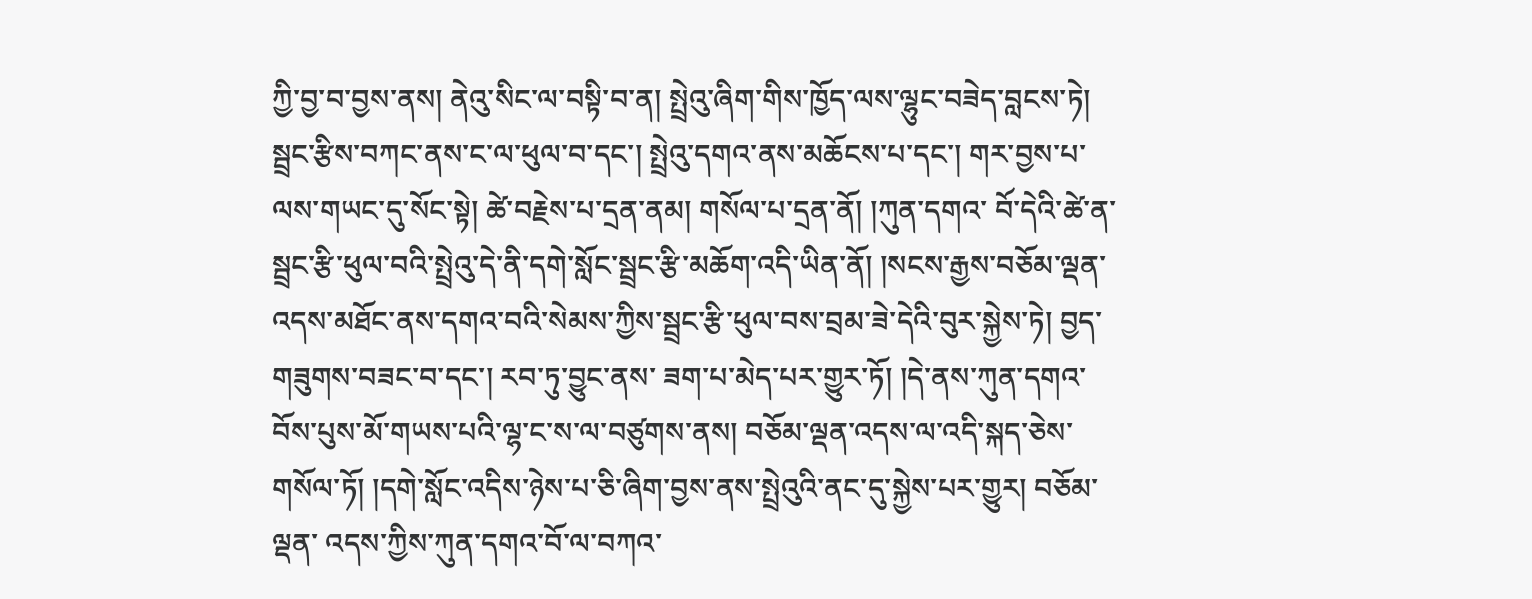ཀྱི་བྱ་བ་བྱས་ནས། ནེའུ་སིང་ལ་བསྟི་བ་ན། སྤྲེའུ་ཞིག་གིས་ཁྱོད་ལས་ལྷུང་བཟེད་བླངས་ཏེ། སྦྲང་རྩིས་བཀང་ནས་ང་ལ་ཕུལ་བ་དང་། སྤྲེའུ་དགའ་ནས་མཆོངས་པ་དང་། གར་བྱས་པ་ལས་གཡང་དུ་སོང་སྟེ། ཚེ་བརྗེས་པ་དྲན་ནམ། གསོལ་པ་དྲན་ནོ། །ཀུན་དགའ་ བོ་དེའི་ཚེ་ན་སྦྲང་རྩི་ཕུལ་བའི་སྤྲེའུ་དེ་ནི་དགེ་སློང་སྦྲང་རྩི་མཆོག་འདི་ཡིན་ནོ། །སངས་རྒྱས་བཅོམ་ལྡན་འདས་མཐོང་ནས་དགའ་བའི་སེམས་ཀྱིས་སྦྲང་རྩི་ཕུལ་བས་བྲམ་ཟེ་དེའི་བུར་སྐྱེས་ཏེ། བྱད་གཟུགས་བཟང་བ་དང་། རབ་ཏུ་བྱུང་ནས་ ཟག་པ་མེད་པར་གྱུར་ཏོ། །དེ་ནས་ཀུན་དགའ་བོས་པུས་མོ་གཡས་པའི་ལྷ་ང་ས་ལ་བཙུགས་ནས། བཅོམ་ལྡན་འདས་ལ་འདི་སྐད་ཅེས་གསོལ་ཏོ། །དགེ་སློང་འདིས་ཉེས་པ་ཅི་ཞིག་བྱས་ནས་སྤྲེའུའི་ནང་དུ་སྐྱེས་པར་གྱུར། བཅོམ་ལྡན་ འདས་ཀྱིས་ཀུན་དགའ་བོ་ལ་བཀའ་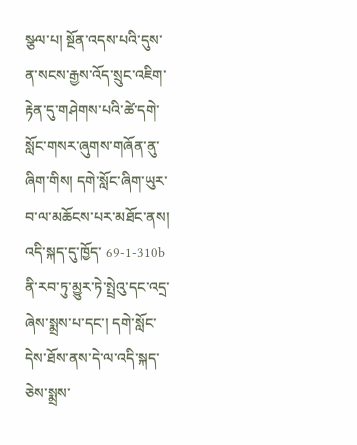སྩལ་པ། སྔོན་འདས་པའི་དུས་ན་སངས་རྒྱས་འོད་སྲུང་འཇིག་རྟེན་དུ་གཤེགས་པའི་ཚེ་དགེ་སློང་གསར་ཞུགས་གཞོན་ནུ་ཞིག་གིས། དགེ་སློང་ཞིག་ཡུར་བ་ལ་མཆོངས་པར་མཐོང་ནས། འདི་སྐད་དུ་ཁྱོད་ 69-1-310b ནི་རབ་ཏུ་མྱུར་ཏེ་སྤྲེའུ་དང་འདྲ་ཞེས་སྨྲས་པ་དང་། དགེ་སློང་དེས་ཐོས་ནས་དེ་ལ་འདི་སྐད་ཅེས་སྨྲས་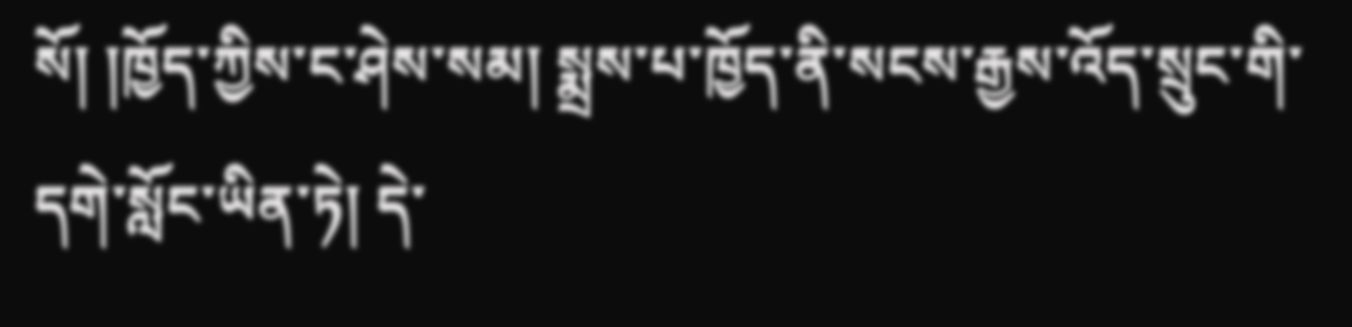སོ། །ཁྱོད་ཀྱིས་ང་ཤེས་སམ། སྨྲས་པ་ཁྱོད་ནི་སངས་རྒྱས་འོད་སྲུང་གི་དགེ་སློང་ཡིན་ཏེ། དེ་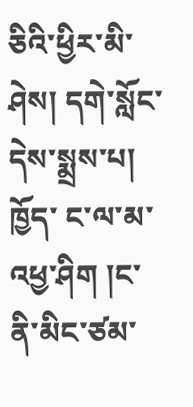ཅིའི་ཕྱིར་མི་ཤེས། དགེ་སློང་དེས་སྨྲས་པ། ཁྱོད་ ང་ལ་མ་འཕྱ་ཤིག །ང་ནི་མིང་ཙམ་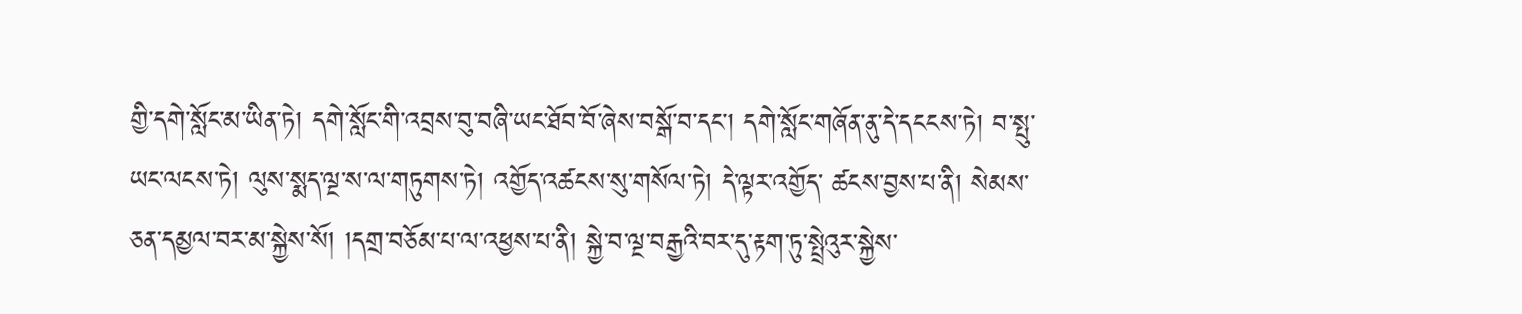གྱི་དགེ་སློང་མ་ཡིན་ཏེ། དགེ་སློང་གི་འབྲས་བུ་བཞི་ཡང་ཐོབ་བོ་ཞེས་བསྒོ་བ་དང་། དགེ་སློང་གཞོན་ནུ་དེ་དངངས་ཏེ། བ་སྤུ་ཡང་ལངས་ཏེ། ལུས་སྨད་ལྔ་ས་ལ་གཏུགས་ཏེ། འགྱོད་འཚངས་སུ་གསོལ་ཏེ། དེ་ལྟར་འགྱོད་ ཚངས་བྱས་པ་ནི། སེམས་ཅན་དམྱལ་བར་མ་སྐྱེས་སོ། །དགྲ་བཅོམ་པ་ལ་འཕྱས་པ་ནི། སྐྱེ་བ་ལྔ་བརྒྱའི་བར་དུ་རྟག་ཏུ་སྤྲེའུར་སྐྱེས་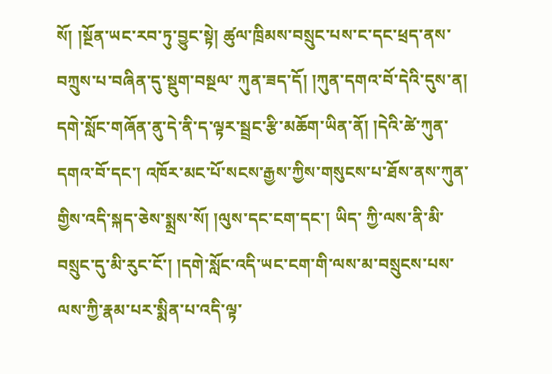སོ། །སྔོན་ཡང་རབ་ཏུ་བྱུང་སྟེ། ཚུལ་ཁྲིམས་བསྲུང་པས་ང་དང་ཕྲད་ནས་བཀྲུས་པ་བཞིན་དུ་སྡུག་བསྔལ་ ཀུན་ཟད་དོ། །ཀུན་དགའ་བོ་དེའི་དུས་ན། དགེ་སློང་གཞོན་ནུ་དེ་ནི་ད་ལྟར་སྦྲང་རྩི་མཆོག་ཡིན་ནོ། །དེའི་ཚེ་ཀུན་དགའ་བོ་དང་། འཁོར་མང་པོ་སངས་རྒྱས་ཀྱིས་གསུངས་པ་ཐོས་ནས་ཀུན་གྱིས་འདི་སྐད་ཅེས་སྨྲས་སོ། །ལུས་དང་ངག་དང་། ཡིད་ ཀྱི་ལས་ནི་མི་བསྲུང་དུ་མི་རུང་ངོ་། །དགེ་སློང་འདི་ཡང་ངག་གི་ལས་མ་བསྲུངས་པས་ལས་ཀྱི་རྣམ་པར་སྨིན་པ་འདི་ལྟ་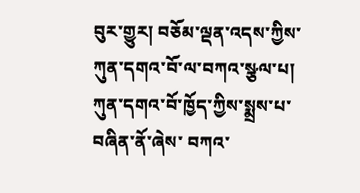བུར་གྱུར། བཅོམ་ལྡན་འདས་ཀྱིས་ཀུན་དགའ་བོ་ལ་བཀའ་སྩལ་པ། ཀུན་དགའ་བོ་ཁྱོད་ཀྱིས་སྨྲས་པ་བཞིན་ནོ་ཞེས་ བཀའ་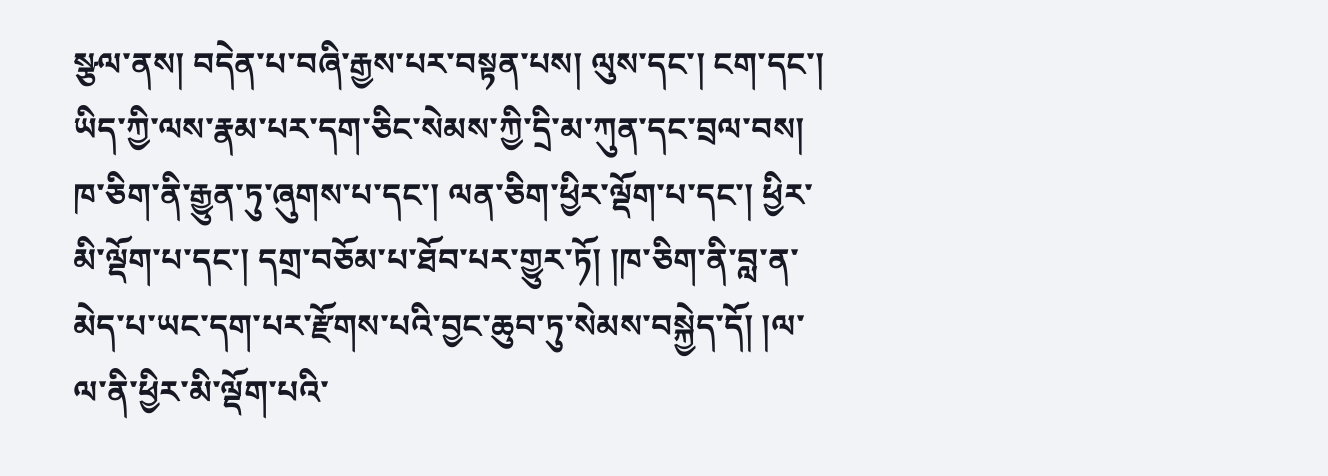སྩལ་ནས། བདེན་པ་བཞི་རྒྱས་པར་བསྟན་པས། ལུས་དང་། ངག་དང་། ཡིད་ཀྱི་ལས་རྣམ་པར་དག་ཅིང་སེམས་ཀྱི་དྲི་མ་ཀུན་དང་བྲལ་བས། ཁ་ཅིག་ནི་རྒྱུན་ཏུ་ཞུགས་པ་དང་། ལན་ཅིག་ཕྱིར་ལྡོག་པ་དང་། ཕྱིར་མི་ལྡོག་པ་དང་། དགྲ་བཅོམ་པ་ཐོབ་པར་གྱུར་ཏོ། །ཁ་ཅིག་ནི་བླ་ན་མེད་པ་ཡང་དག་པར་རྫོགས་པའི་བྱང་ཆུབ་ཏུ་སེམས་བསྐྱེད་དོ། །ལ་ལ་ནི་ཕྱིར་མི་ལྡོག་པའི་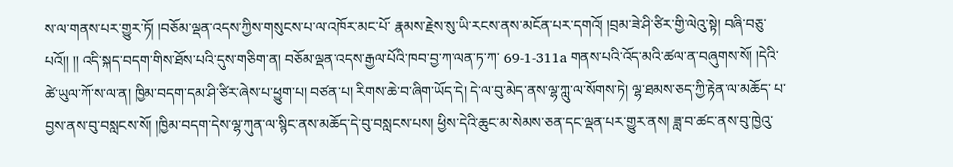ས་ལ་གནས་པར་གྱུར་ཏོ། །བཅོམ་ལྡན་འདས་ཀྱིས་གསུངས་པ་ལ་འཁོར་མང་པོ་ རྣམས་རྗེས་སུ་ཡི་རངས་ནས་མངོན་པར་དགའོ། །བྲམ་ཟེ་ཤི་ཙིར་གྱི་ལེའུ་སྟེ། བཞི་བཅུ་པའོ།། །། འདི་སྐད་བདག་གིས་ཐོས་པའི་དུས་གཅིག་ན། བཅོམ་ལྡན་འདས་རྒྱལ་པོའི་ཁབ་བྱ་ཀ་ལན་ཏ་ཀ་ 69-1-311a གནས་པའི་འོད་མའི་ཚལ་ན་བཞུགས་སོ། །དེའི་ཚེ་ཡུལ་ཀོ་ས་ལ་ན། ཁྱིམ་བདག་དམ་ཤི་ཙིར་ཞེས་པ་ཕྱུག་པ། བཙན་པ། རིགས་ཆེ་བ་ཞིག་ཡོད་དེ། དེ་ལ་བུ་མེད་ནས་ལྷ་ཀླུ་ལ་སོགས་ཏེ། ལྷ་ཐམས་ཅད་ཀྱི་རྟེན་ལ་མཆོད་ པ་བྱས་ནས་བུ་བསླངས་སོ། །ཁྱིམ་བདག་དེས་ལྷ་ཀུན་ལ་སྙིང་ནས་མཆོད་དེ་བུ་བསླངས་པས། ཕྱིས་དེའི་ཆུང་མ་སེམས་ཅན་དང་ལྡན་པར་གྱུར་ནས། ཟླ་བ་ཚང་ནས་བུ་ཁྱེའུ་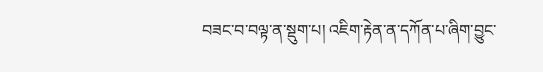བཟང་བ་བལྟ་ན་སྡུག་པ། འཇིག་རྟེན་ན་དཀོན་པ་ཞིག་བྱུང་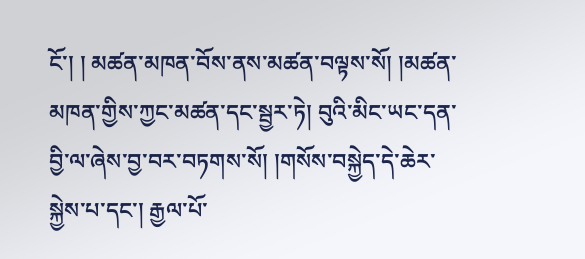ངོ་། ། མཚན་མཁན་བོས་ནས་མཚན་བལྟས་སོ། །མཚན་མཁན་གྱིས་ཀྱང་མཚན་དང་སྦྱར་ཏེ། བུའི་མིང་ཡང་དན་བྱི་ལ་ཞེས་བྱ་བར་བཏགས་སོ། །གསོས་བསྐྱེད་དེ་ཆེར་སྐྱེས་པ་དང་། རྒྱལ་པོ་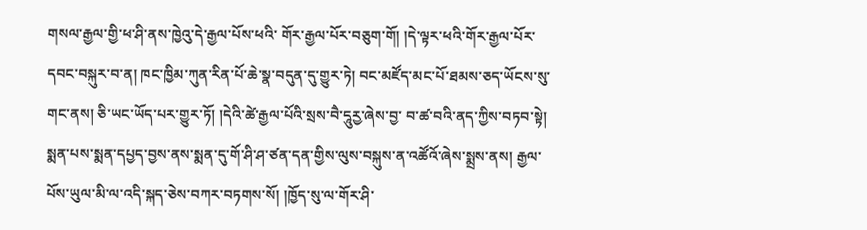གསལ་རྒྱལ་གྱི་ཕ་ཤི་ནས་ཁྱེའུ་དེ་རྒྱལ་པོས་ཕའི་ གོར་རྒྱལ་པོར་བཅུག་གོ། །དེ་ལྟར་ཕའི་གོར་རྒྱལ་པོར་དབང་བསྐུར་བ་ན། ཁང་ཁྱིམ་ཀུན་རིན་པོ་ཆེ་སྣ་བདུན་དུ་གྱུར་ཏེ། བང་མཛོད་མང་པོ་ཐམས་ཅད་ཡོངས་སུ་གང་ནས། ཅི་ཡང་ཡོད་པར་གྱུར་ཏོ། །དེའི་ཚེ་རྒྱལ་པོའི་སྲས་བཻ་དཱུརྱ་ཞེས་བྱ་ བ་ཚ་བའི་ནད་ཀྱིས་བཏབ་སྟེ། སྨན་པས་སྨན་དཔྱད་བྱས་ནས་སྨན་དུ་གོ་ཤི་ཤ་ཙན་དན་གྱིས་ལུས་བསྐུས་ན་འཚོའོ་ཞེས་སྨྲས་ནས། རྒྱལ་པོས་ཡུལ་མི་ལ་འདི་སྐད་ཅེས་བཀར་བཏགས་སོ། །ཁྱོད་སུ་ལ་གོར་ཤི་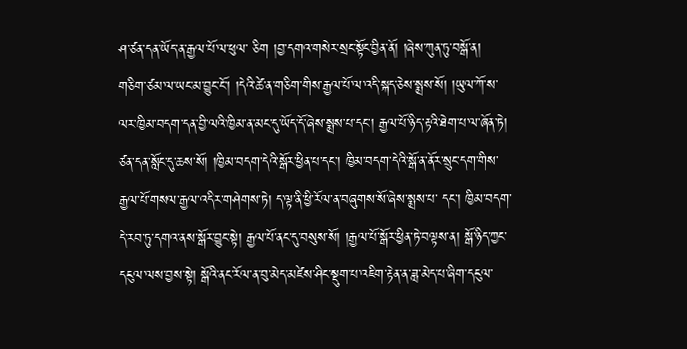ཤ་ཙན་དན་ཡོད་ན་རྒྱལ་པོ་ལ་ཕུལ་ ཅིག །བྱ་དགའ་གསེར་སྲང་སྟོང་བྱིན་ནོ། །ཞེས་ཀུན་ཏུ་བསྒོ་ན། གཅིག་ཙམ་ལ་ཡང་མ་བྱུང་ངོ་། །དེའི་ཚེ་ན་གཅིག་གིས་རྒྱལ་པོ་ལ་འདི་སྐད་ཅེས་སྨྲས་སོ། །ཡུལ་ཀོ་ས་ལར་ཁྱིམ་བདག་དན་བྱི་ལའི་ཁྱིམ་ན་མང་དུ་ཡོད་དོ་ཞེས་སྨྲས་པ་དང་། རྒྱལ་པོ་ཉིད་རྟའི་ཐེག་པ་ལ་ཞོན་ཏེ། ཙན་དན་སློང་དུ་ཆས་སོ། །ཁྱིམ་བདག་དེའི་སྒོར་ཕྱིན་པ་དང་། ཁྱིམ་བདག་དེའི་སྒོ་ན་ནོར་སྲུང་དག་གིས་རྒྱལ་པོ་གསལ་རྒྱལ་འདིར་གཤེགས་ཏེ། ད་ལྟ་ནི་ཕྱི་རོལ་ན་བཞུགས་སོ་ཞེས་སྨྲས་པ་ དང་། ཁྱིམ་བདག་དེ་རབ་ཏུ་དགའ་ནས་སྒོར་བྱུང་སྟེ། རྒྱལ་པོ་ནང་དུ་བསུས་སོ། །རྒྱལ་པོ་སྒོར་ཕྱིན་ཏེ་བལྟས་ན། སྒོ་ཉིད་ཀྱང་དངུལ་ལས་བྱས་སྟེ། སྒོའི་ནང་རོལ་ན་བུ་མེད་མཛེས་ཤིང་སྡུག་པ་འཇིག་རྟེན་ན་ཟླ་མེད་པ་ཞིག་དངུལ་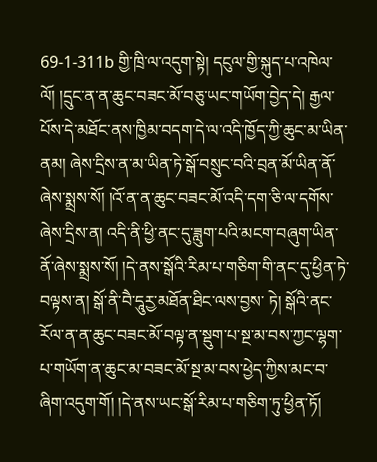69-1-311b གྱི་ཁྲི་ལ་འདུག་སྟེ། དངུལ་གྱི་སྐུད་པ་འཁེལ་ལོ། །དྲུང་ན་ན་ཆུང་བཟང་མོ་བཅུ་ཡང་གཡོག་བྱེད་དེ། རྒྱལ་པོས་དེ་མཐོང་ནས་ཁྱིམ་བདག་དེ་ལ་འདི་ཁྱོད་ཀྱི་ཆུང་མ་ཡིན་ནམ། ཞེས་དྲིས་ན་མ་ཡིན་ཏེ་སྒོ་བསྲུང་བའི་བྲན་མོ་ཡིན་ནོ་ ཞེས་སྨྲས་སོ། །འོ་ན་ན་ཆུང་བཟང་མོ་འདི་དག་ཅི་ལ་དགོས་ཞེས་དྲིས་ན། འདི་ནི་ཕྱི་ནང་དུ་ཟླུག་པའི་མངག་བཞུག་ཡིན་ནོ་ཞེས་སྨྲས་སོ། །དེ་ནས་སྒོའི་རིམ་པ་གཅིག་གི་ནང་དུ་ཕྱིན་ཏེ་བལྟས་ན། སྒོ་ནི་བཻ་དཱུརྱ་མཐོན་ཐིང་ལས་བྱས་ ཏེ། སྒོའི་ནང་རོལ་ན་ན་ཆུང་བཟང་མོ་བལྟ་ན་སྡུག་པ་སྔ་མ་བས་ཀྱང་ལྷག་པ་གཡོག་ན་ཆུང་མ་བཟང་མོ་སྔ་མ་བས་ཕྱེད་ཀྱིས་མང་བ་ཞིག་འདུག་གོ། །དེ་ནས་ཡང་སྒོ་རིམ་པ་གཅིག་ཏུ་ཕྱིན་ཏོ།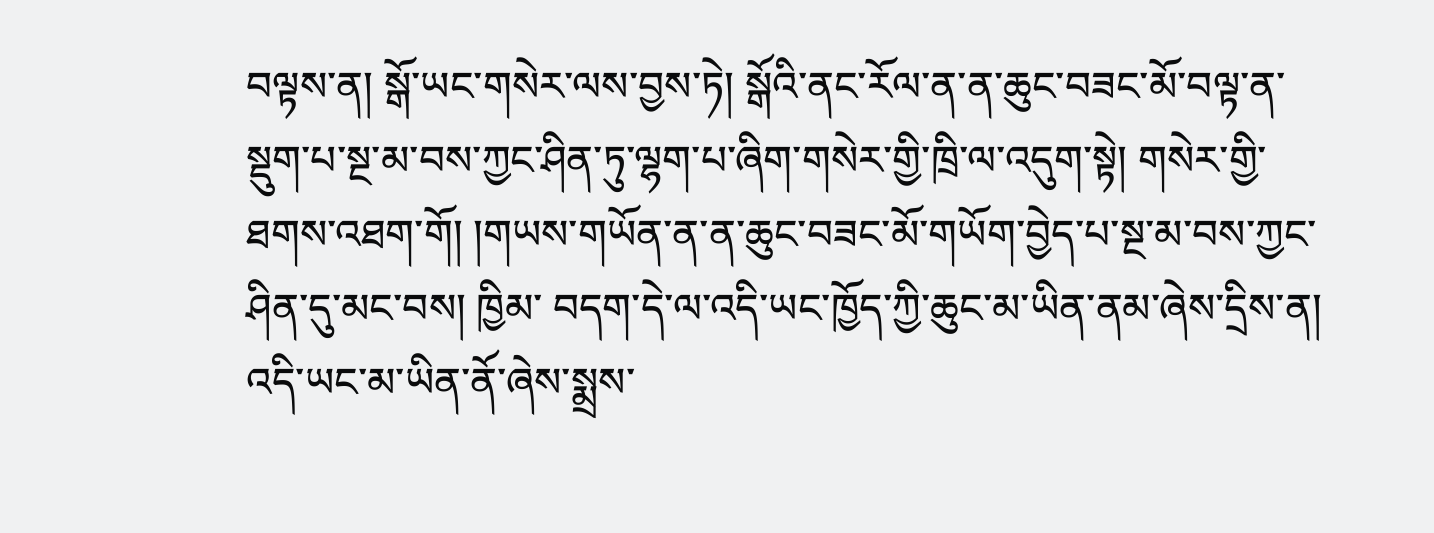བལྟས་ན། སྒོ་ཡང་གསེར་ལས་བྱས་ཏེ། སྒོའི་ནང་རོལ་ན་ན་ཆུང་བཟང་མོ་བལྟ་ན་སྡུག་པ་སྔ་མ་བས་ཀྱང་ཤིན་ཏུ་ལྷག་པ་ཞིག་གསེར་གྱི་ཁྲི་ལ་འདུག་སྟེ། གསེར་གྱི་ཐགས་འཐག་གོ། །གཡས་གཡོན་ན་ན་ཆུང་བཟང་མོ་གཡོག་བྱེད་པ་སྔ་མ་བས་ཀྱང་ཤིན་དུ་མང་བས། ཁྱིམ་ བདག་དེ་ལ་འདི་ཡང་ཁྱོད་ཀྱི་ཆུང་མ་ཡིན་ནམ་ཞེས་དྲིས་ན། འདི་ཡང་མ་ཡིན་ནོ་ཞེས་སྨྲས་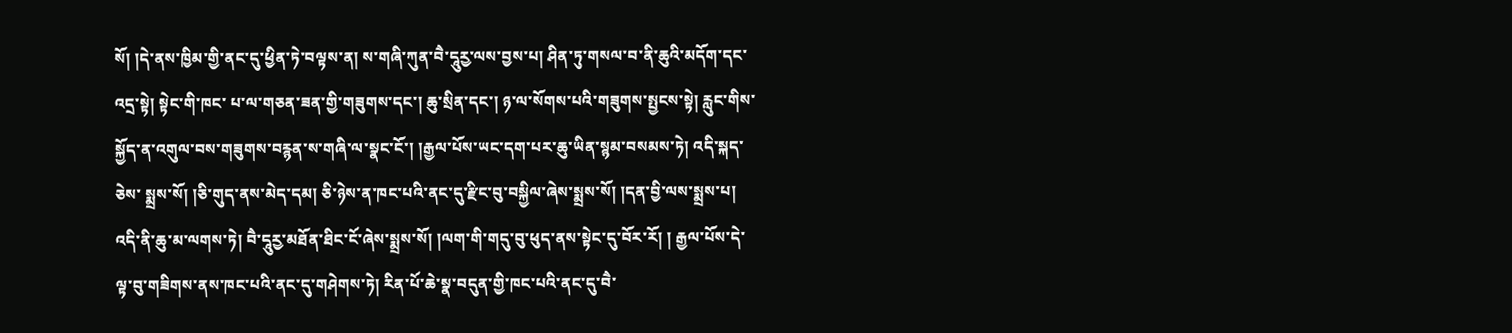སོ། །དེ་ནས་ཁྱིམ་གྱི་ནང་དུ་ཕྱིན་ཏེ་བལྟས་ན། ས་གཞི་ཀུན་བཻ་དཱུརྱ་ལས་བྱས་པ། ཤིན་ཏུ་གསལ་བ་ནི་ཆུའི་མདོག་དང་འདྲ་སྟེ། སྟེང་གི་ཁང་ པ་ལ་གཅན་ཟན་གྱི་གཟུགས་དང་། ཆུ་སྲིན་དང་། ཉ་ལ་སོགས་པའི་གཟུགས་སྤྱངས་སྟེ། རླུང་གིས་སྐྱོད་ན་འགུལ་བས་གཟུགས་བརྙན་ས་གཞི་ལ་སྣང་ངོ་། །རྒྱལ་པོས་ཡང་དག་པར་ཆུ་ཡིན་སྙམ་བསམས་ཏེ། འདི་སྐད་ཅེས་ སྨྲས་སོ། །ཅི་གུད་ནས་མེད་དམ། ཅི་ཉེས་ན་ཁང་པའི་ནང་དུ་རྫིང་བུ་བསྐྱིལ་ཞེས་སྨྲས་སོ། །དན་བྱི་ལས་སྨྲས་པ། འདི་ནི་ཆུ་མ་ལགས་ཏེ། བཻ་དཱུརྱ་མཐོན་ཐིང་ངོ་ཞེས་སྨྲས་སོ། །ལག་གི་གདུ་བུ་ཕུད་ནས་སྟེང་དུ་བོར་རོ། ། རྒྱལ་པོས་དེ་ལྟ་བུ་གཟིགས་ནས་ཁང་པའི་ནང་དུ་གཤེགས་ཏེ། རིན་པོ་ཆེ་སྣ་བདུན་གྱི་ཁང་པའི་ནང་དུ་བཻ་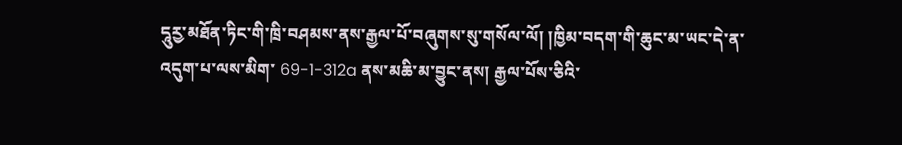དཱུརྱ་མཐོན་ཏིང་གི་ཁྲི་བཤམས་ནས་རྒྱལ་པོ་བཞུགས་སུ་གསོལ་ལོ། །ཁྱིམ་བདག་གི་ཆུང་མ་ཡང་དེ་ན་འདུག་པ་ལས་མིག་ 69-1-312a ནས་མཆི་མ་བྱུང་ནས། རྒྱལ་པོས་ཅིའི་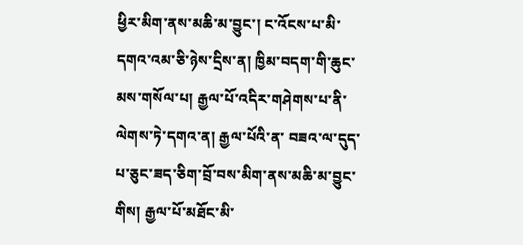ཕྱིར་མིག་ནས་མཆི་མ་བྱུང་། ང་འོངས་པ་མི་དགའ་འམ་ཅི་ཉེས་དྲིས་ན། ཁྱིམ་བདག་གི་ཆུང་མས་གསོལ་པ། རྒྱལ་པོ་འདིར་གཤེགས་པ་ནི་ལེགས་ཏེ་དགའ་ན། རྒྱལ་པོའི་ན་ བཟའ་ལ་དུད་པ་ཅུང་ཟད་ཅིག་བྲོ་བས་མིག་ནས་མཆི་མ་བྱུང་གིས། རྒྱལ་པོ་མཐོང་མི་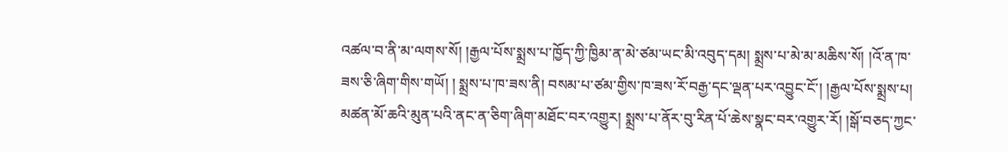འཚལ་བ་ནི་མ་ལགས་སོ། །རྒྱལ་པོས་སྨྲས་པ་ཁྱོད་ཀྱི་ཁྱིམ་ན་མེ་ཙམ་ཡང་མི་འབུད་དམ། སྨྲས་པ་མེ་མ་མཆིས་སོ། །འོ་ན་ཁ་ཟས་ཅི་ཞིག་གིས་གཡོ། ། སྨྲས་པ་ཁ་ཟས་ནི། བསམ་པ་ཙམ་གྱིས་ཁ་ཟས་རོ་བརྒྱ་དང་ལྡན་པར་འབྱུང་ངོ་། །རྒྱལ་པོས་སྨྲས་པ། མཚན་མོ་ཆའི་མུན་པའི་ནང་ན་ཅིག་ཞིག་མཐོང་བར་འགྱུར། སྨྲས་པ་ནོར་བུ་རིན་པོ་ཆེས་སྣང་བར་འགྱུར་རོ། །སྒོ་བཅད་ཀྱང་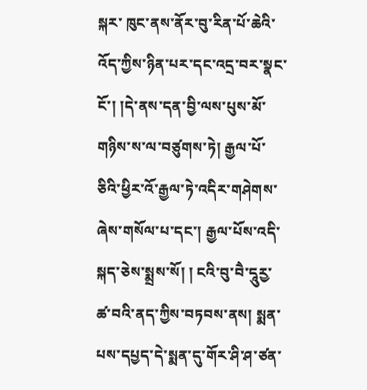སྐར་ ཁུང་ནས་ནོར་བུ་རིན་པོ་ཆེའི་འོད་ཀྱིས་ཉིན་པར་དང་འདྲ་བར་སྣང་ངོ་། །དེ་ནས་དན་བྱི་ལས་པུས་མོ་གཉིས་ས་ལ་བཙུགས་ཏེ། རྒྱལ་པོ་ཅིའི་ཕྱིར་འོ་རྒྱལ་ཏེ་འདིར་གཤེགས་ཞེས་གསོལ་པ་དང་། རྒྱལ་པོས་འདི་སྐད་ཅེས་སྨྲས་སོ། ། ངའི་བུ་བཻ་དཱུརྱ་ཚ་བའི་ནད་ཀྱིས་བཏབས་ནས། སྨན་པས་དཔྱད་དེ་སྨན་དུ་གོར་ཤི་ཤ་ཙན་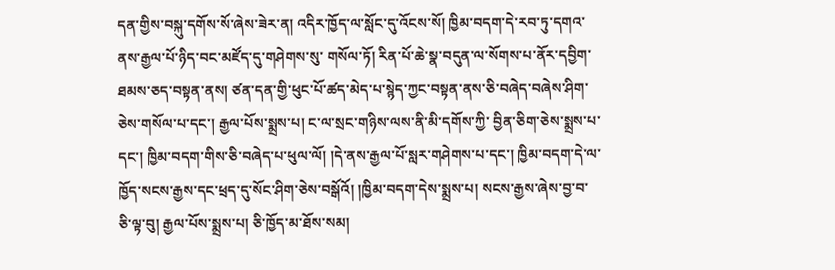དན་གྱིས་བསྐུ་དགོས་སོ་ཞེས་ཟེར་ན། འདིར་ཁྱོད་ལ་སློང་དུ་འོངས་སོ། ཁྱིམ་བདག་དེ་རབ་ཏུ་དགའ་ནས་རྒྱལ་པོ་ཉིད་བང་མཛོད་དུ་གཤེགས་སུ་ གསོལ་ཏོ། རིན་པོ་ཆེ་སྣ་བདུན་ལ་སོགས་པ་ནོར་དབྱིག་ཐམས་ཅད་བསྟན་ནས། ཙན་དན་གྱི་ཕུང་པོ་ཚད་མེད་པ་སྙེད་ཀྱང་བསྟན་ནས་ཅི་བཞེད་བཞེས་ཤིག་ཅེས་གསོལ་པ་དང་། རྒྱལ་པོས་སྨྲས་པ། ང་ལ་སྲང་གཉིས་ལས་ནི་མི་དགོས་ཀྱི་ བྱིན་ཅིག་ཅེས་སྨྲས་པ་དང་། ཁྱིམ་བདག་གིས་ཅི་བཞེད་པ་ཕུལ་ལོ། །དེ་ནས་རྒྱལ་པོ་སླར་གཤེགས་པ་དང་། ཁྱིམ་བདག་དེ་ལ་ཁྱོད་སངས་རྒྱས་དང་ཕྲད་དུ་སོང་ཤིག་ཅེས་བསྒོའོ། །ཁྱིམ་བདག་དེས་སྨྲས་པ། སངས་རྒྱས་ཞེས་བྱ་བ་ ཅི་ལྟ་བུ། རྒྱལ་པོས་སྨྲས་པ། ཅི་ཁྱོད་མ་ཐོས་སམ།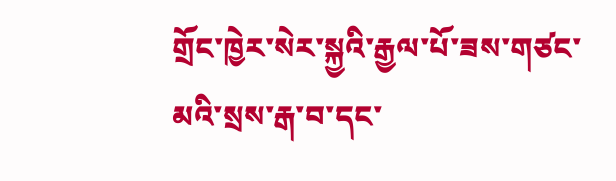གྲོང་ཁྱེར་སེར་སྐྱའི་རྒྱལ་པོ་ཟས་གཙང་མའི་སྲས་རྒ་བ་དང་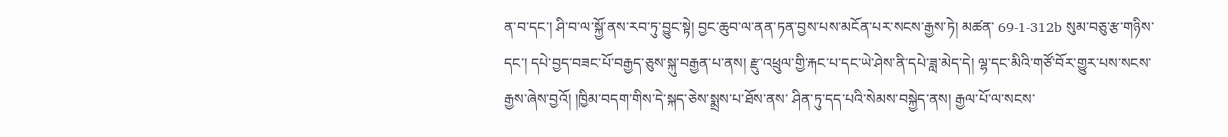ན་བ་དང་། ཤི་བ་ལ་སྐྱོ་ནས་རབ་ཏུ་བྱུང་སྟེ། བྱང་ཆུབ་ལ་ནན་ཏན་བྱས་པས་མངོན་པར་སངས་རྒྱས་ཏེ། མཚན་ 69-1-312b སུམ་བཅུ་རྩ་གཉིས་དང་། དཔེ་བྱད་བཟང་པོ་བརྒྱད་ཅུས་སྐུ་བརྒྱན་པ་ནས། རྫུ་འཕྲུལ་གྱི་རྐང་པ་དང་ཡེ་ཤེས་ནི་དཔེ་ཟླ་མེད་དེ། ལྷ་དང་མིའི་གཙོ་བོར་གྱུར་པས་སངས་རྒྱས་ཞེས་བྱའོ། །ཁྱིམ་བདག་གིས་དེ་སྐད་ཅེས་སྨྲས་པ་ཐོས་ནས་ ཤིན་ཏུ་དད་པའི་སེམས་བསྐྱེད་ནས། རྒྱལ་པོ་ལ་སངས་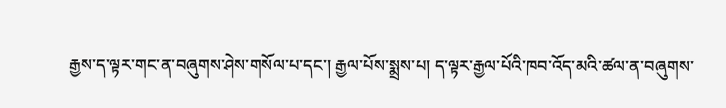རྒྱས་ད་ལྟར་གང་ན་བཞུགས་ཤེས་གསོལ་པ་དང་། རྒྱལ་པོས་སྨྲས་པ། ད་ལྟར་རྒྱལ་པོའི་ཁབ་འོད་མའི་ཚལ་ན་བཞུགས་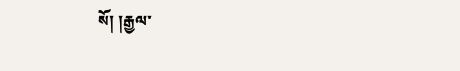སོ། །རྒྱལ་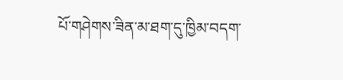པོ་གཤེགས་ཟིན་མ་ཐག་དུ་ཁྱིམ་བདག་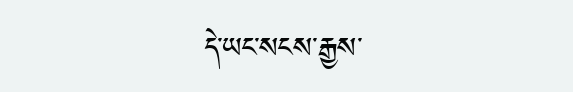དེ་ཡང་སངས་རྒྱས་